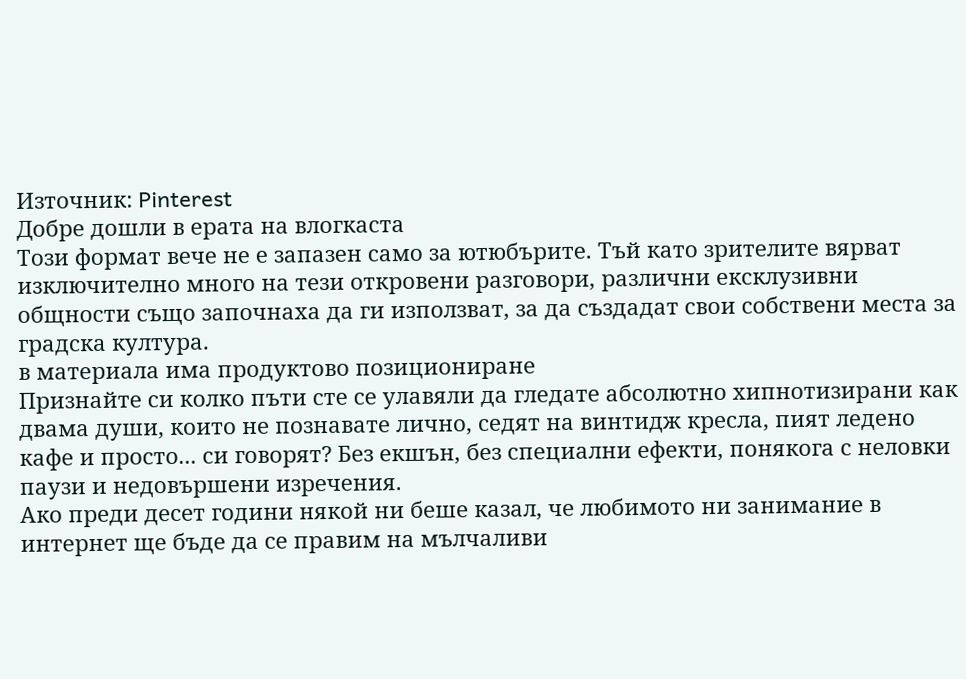Източник: Pinterest
Добре дошли в ерата на влогкаста
Този формат вече не е запазен само за ютюбърите. Тъй като зрителите вярват изключително много на тези откровени разговори, различни ексклузивни общности също започнаха да ги използват, за да създадат свои собствени места за градска култура.
в материала има продуктово позициониране
Признайте си колко пъти сте се улавяли да гледате абсолютно хипнотизирани как двама души, които не познавате лично, седят на винтидж кресла, пият ледено кафе и просто... си говорят? Без екшън, без специални ефекти, понякога с неловки паузи и недовършени изречения.
Ако преди десет години някой ни беше казал, че любимото ни занимание в интернет ще бъде да се правим на мълчаливи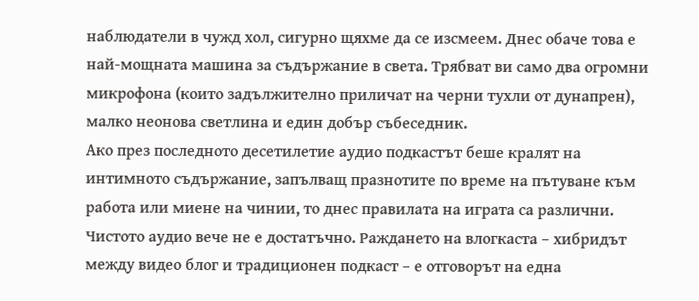наблюдатели в чужд хол, сигурно щяхме да се изсмеем. Днес обаче това е най-мощната машина за съдържание в света. Трябват ви само два огромни микрофона (които задължително приличат на черни тухли от дунапрен), малко неонова светлина и един добър събеседник.
Ако през последното десетилетие аудио подкастът беше кралят на интимното съдържание, запълващ празнотите по време на пътуване към работа или миене на чинии, то днес правилата на играта са различни. Чистото аудио вече не е достатъчно. Раждането на влогкаста – хибридът между видео блог и традиционен подкаст – е отговорът на една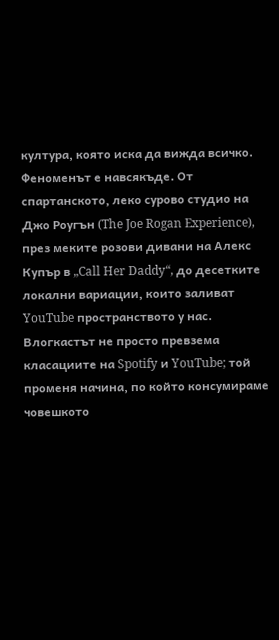култура, която иска да вижда всичко.
Феноменът е навсякъде. От спартанското, леко сурово студио на Джо Роугън (The Joe Rogan Experience), през меките розови дивани на Алекс Купър в „Call Her Daddy“, до десетките локални вариации, които заливат YouTube пространството у нас. Влогкастът не просто превзема класациите на Spotify и YouTube; той променя начина, по който консумираме човешкото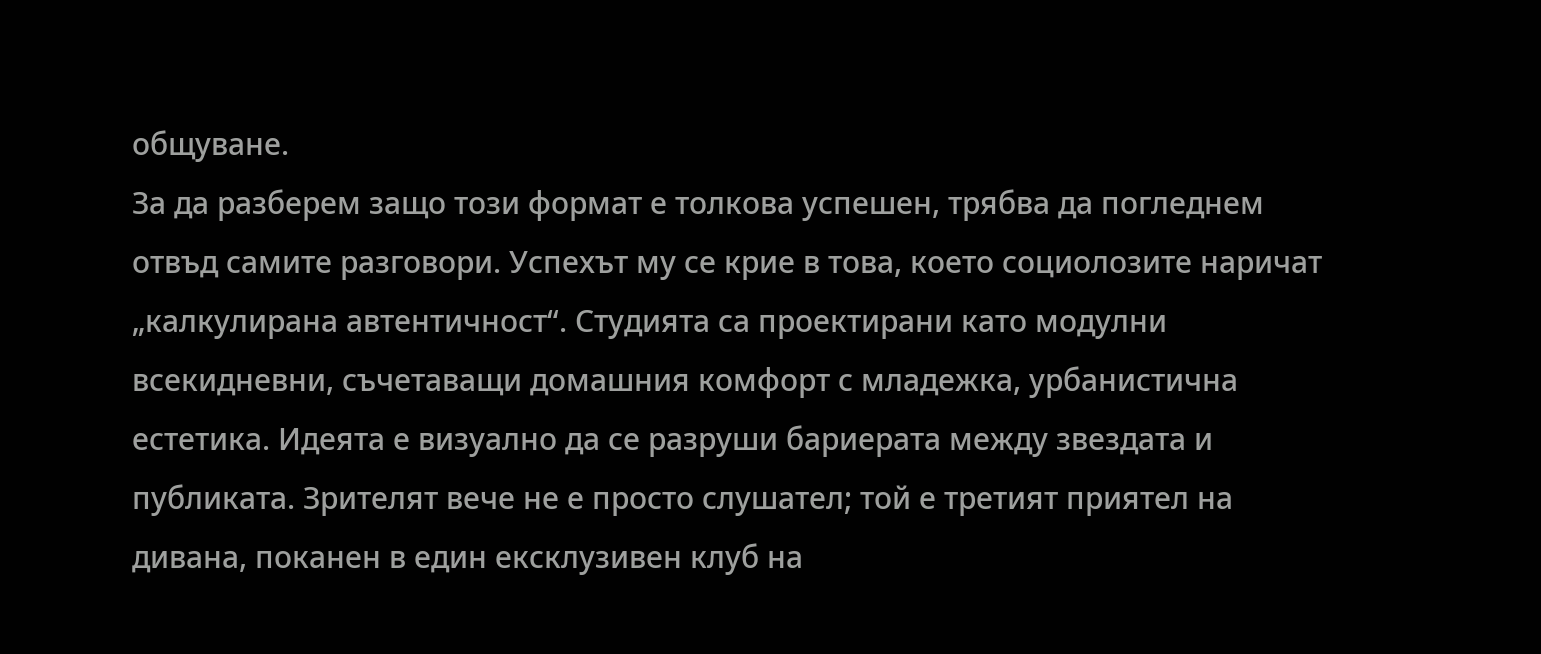общуване.
За да разберем защо този формат е толкова успешен, трябва да погледнем отвъд самите разговори. Успехът му се крие в това, което социолозите наричат „калкулирана автентичност“. Студията са проектирани като модулни всекидневни, съчетаващи домашния комфорт с младежка, урбанистична естетика. Идеята е визуално да се разруши бариерата между звездата и публиката. Зрителят вече не е просто слушател; той е третият приятел на дивана, поканен в един ексклузивен клуб на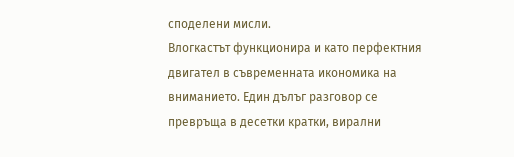споделени мисли.
Влогкастът функционира и като перфектния двигател в съвременната икономика на вниманието. Един дълъг разговор се превръща в десетки кратки, вирални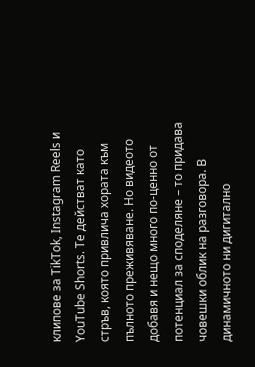клипове за TikTok, Instagram Reels и YouTube Shorts. Те действат като стръв, която привлича хората към пълното преживяване. Но видеото добавя и нещо много по-ценно от потенциал за споделяне – то придава човешки облик на разговора. В динамичното ни дигитално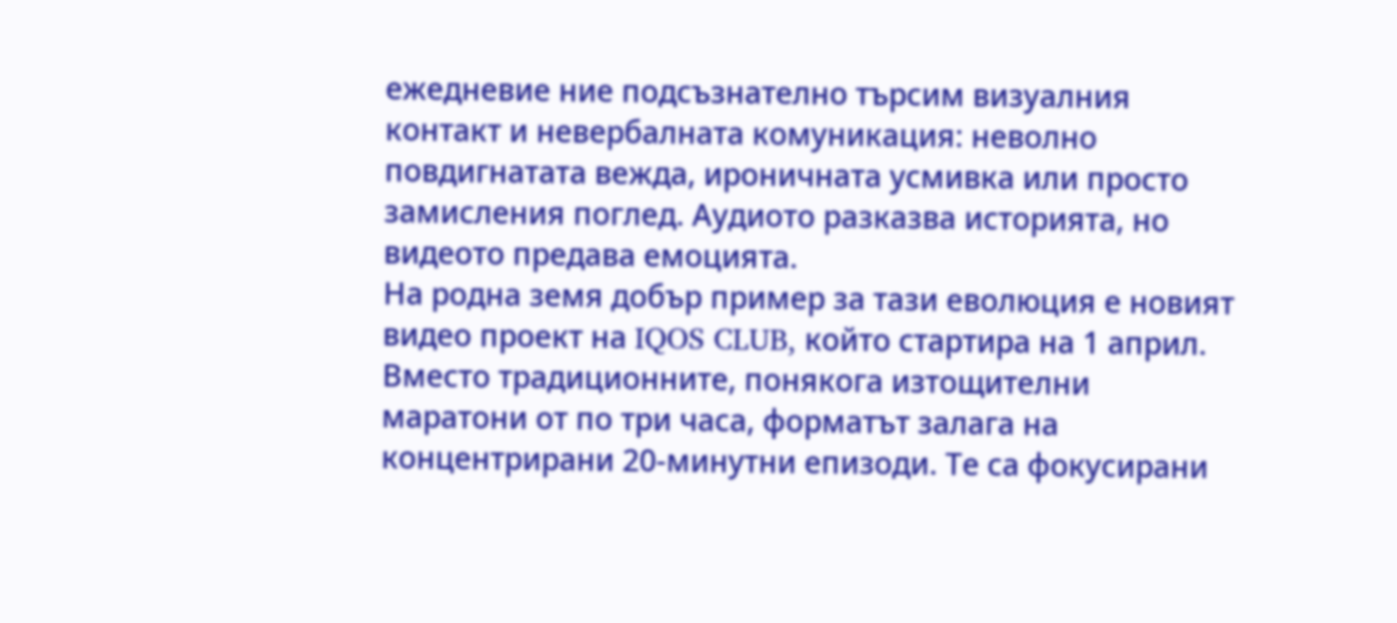ежедневие ние подсъзнателно търсим визуалния контакт и невербалната комуникация: неволно повдигнатата вежда, ироничната усмивка или просто замисления поглед. Аудиото разказва историята, но видеото предава емоцията.
На родна земя добър пример за тази еволюция е новият видео проект на IQOS CLUB, който стартира на 1 април. Вместо традиционните, понякога изтощителни маратони от по три часа, форматът залага на концентрирани 20-минутни епизоди. Те са фокусирани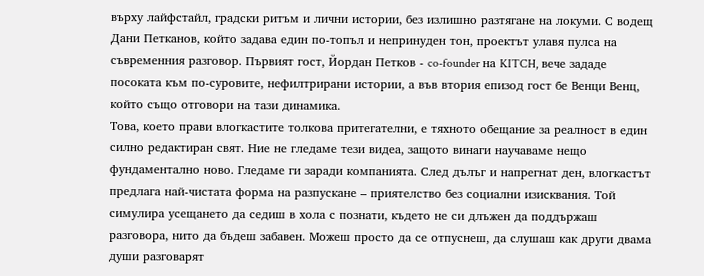върху лайфстайл, градски ритъм и лични истории, без излишно разтягане на локуми. С водещ Дани Петканов, който задава един по-топъл и непринуден тон, проектът улавя пулса на съвременния разговор. Първият гост, Йордан Петков - co-founder на KITCH, вече зададе посоката към по-суровите, нефилтрирани истории, а във втория епизод гост бе Венци Венц, който също отговори на тази динамика.
Това, което прави влогкастите толкова притегателни, е тяхното обещание за реалност в един силно редактиран свят. Ние не гледаме тези видеа, защото винаги научаваме нещо фундаментално ново. Гледаме ги заради компанията. След дълъг и напрегнат ден, влогкастът предлага най-чистата форма на разпускане – приятелство без социални изисквания. Той симулира усещането да седиш в хола с познати, където не си длъжен да поддържаш разговора, нито да бъдеш забавен. Можеш просто да се отпуснеш, да слушаш как други двама души разговарят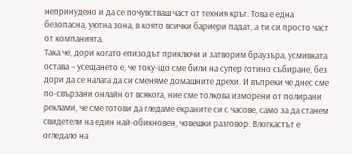непринудено и да се почувстваш част от техния кръг. Това е една безопасна, уютна зона, в която всички бариери падат, а ти си просто част от компанията.
Така че, дори когато епизодът приключи и затворим браузъра, усмивката остава – усещането е, че току-що сме били на супер готино събиране, без дори да се налага да си сменяме домашните дрехи. И въпреки че днес сме по-свързани онлайн от всякога, ние сме толкова изморени от полирани реклами, че сме готови да гледаме екраните си с часове, само за да станем свидетели на един най-обикновен, човешки разговор. Влогкастът е огледало на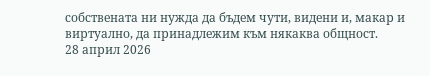собствената ни нужда да бъдем чути, видени и, макар и виртуално, да принадлежим към някаква общност.
28 април 2026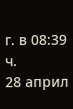г. в 08:39 ч.
28 април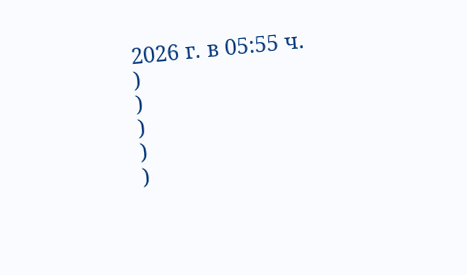2026 г. в 05:55 ч.
)
)
)
)
)